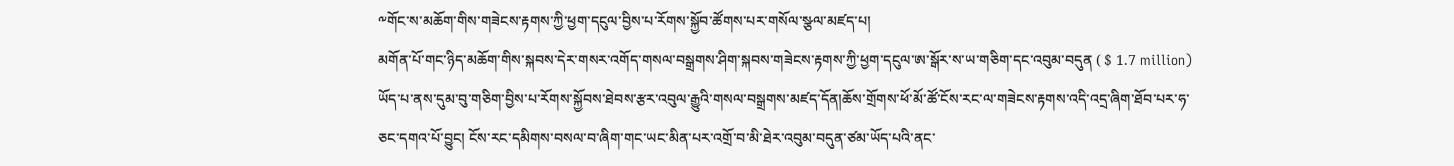༸གོང་ས་མཆོག་གིས་གཟེངས་རྟགས་ཀྱི་ཕྱག་དངུལ་བྱིས་པ་རོགས་སྐྱོབ་ཚོགས་པར་གསོལ་སྩལ་མཛད་པ།
མགོན་པོ་གང་ཉིད་མཆོག་གིས་སྐབས་དེར་གསར་འགོད་གསལ་བསྒྲགས་ཤིག་སྐབས་གཟེངས་རྟགས་ཀྱི་ཕྱག་དངུལ་ཨ་སྒོར་ས་ཡ་གཅིག་དང་འབུམ་བདུན ( $ 1.7 million) ཡོད་པ་ནས་དུམ་བུ་གཅིག་བྱིས་པ་རོགས་སྐྱོབས་ཐེབས་རྩར་འབུལ་རྒྱུའི་གསལ་བསྒྲགས་མཛད་དོན།ཆོས་གྲོགས་ཕོ་མོ་ཚོ་ངོས་རང་ལ་གཟེངས་རྟགས་འདི་འདྲ་ཞིག་ཐོབ་པར་ཧ་ཅང་དགའ་པོ་བྱུང། ངོས་རང་དམིགས་བསལ་བ་ཞིག་གང་ཡང་མིན་པར་འགྲོ་བ་མི་ཐེར་འབུམ་བདུན་ཙམ་ཡོད་པའི་ནང་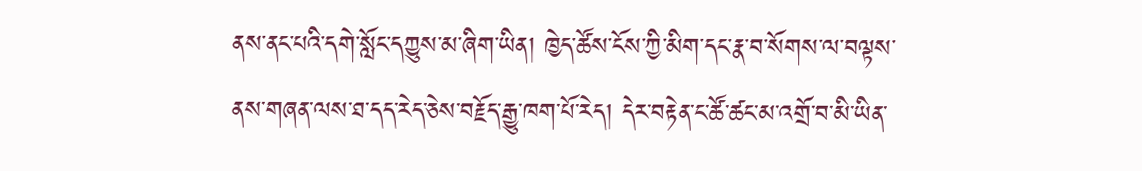ནས་ནང་པའི་དགེ་སློང་དཀྱུས་མ་ཞིག་ཡིན། ཁྱེད་ཚོས་ངོས་ཀྱི་མིག་དང་རྣ་བ་སོགས་ལ་བལྟས་ནས་གཞན་ལས་ཐ་དད་རེད་ཅེས་བརྗོད་རྒྱུ་ཁག་པོ་རེད། དེར་བརྟེན་ང་ཚོ་ཚང་མ་འགྲོ་བ་མི་ཡིན་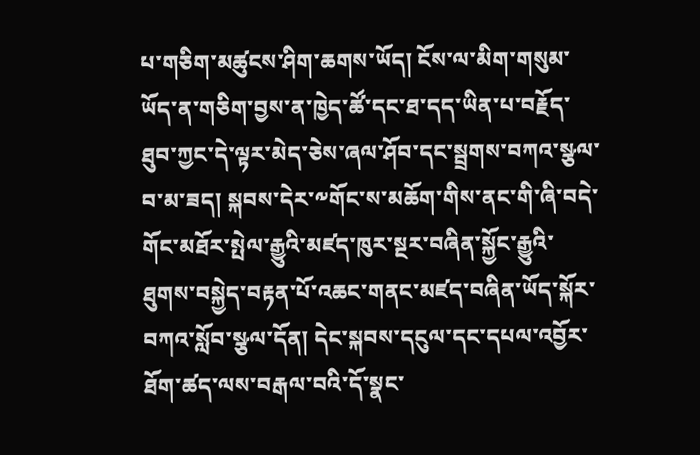པ་གཅིག་མཚུངས་ཤིག་ཆགས་ཡོད། ངོས་ལ་མིག་གསུམ་ཡོད་ན་གཅིག་བྱས་ན་ཁྱེད་ཚོ་དང་ཐ་དད་ཡིན་པ་བརྗོད་ཐུབ་ཀྱང་དེ་ལྟར་མེད་ཅེས་ཞལ་ཤོབ་དང་སྦྲགས་བཀའ་སྩལ་བ་མ་ཟད། སྐབས་དེར་༸གོང་ས་མཆོག་གིས་ནང་གི་ཞི་བདེ་གོང་མཐོར་སྤེལ་རྒྱུའི་མཛད་ཁུར་སྔར་བཞིན་སྐྱོང་རྒྱུའི་ཐུགས་བསྐྱེད་བརྟན་པོ་འཆང་གནང་མཛད་བཞིན་ཡོད་སྐོར་བཀའ་སློབ་སྩལ་དོན། དེང་སྐབས་དངུལ་དང་དཔལ་འབྱོར་ཐོག་ཚད་ལས་བརྒལ་བའི་དོ་སྣང་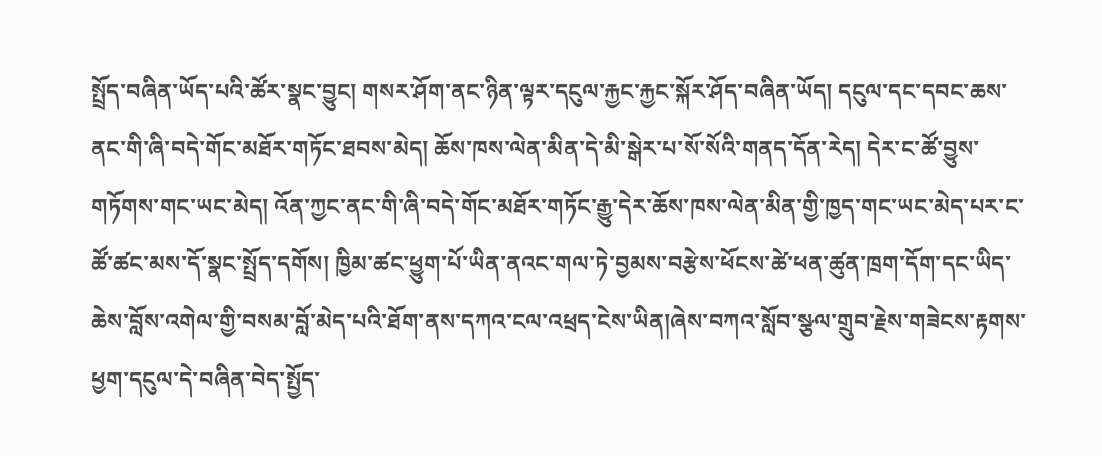སྤྲོད་བཞིན་ཡོད་པའི་ཚོར་སྣང་བྱུང། གསར་ཤོག་ནང་ཉིན་ལྟར་དངུལ་རྐྱང་རྐྱང་སྐོར་ཤོད་བཞིན་ཡོད། དངུལ་དང་དབང་ཆས་ནང་གི་ཞི་བདེ་གོང་མཐོར་གཏོང་ཐབས་མེད། ཆོས་ཁས་ལེན་མིན་དེ་མི་སྒེར་པ་སོ་སོའི་གནད་དོན་རེད། དེར་ང་ཚོ་བྱུས་གཏོགས་གང་ཡང་མེད། འོན་ཀྱང་ནང་གི་ཞི་བདེ་གོང་མཐོར་གཏོང་རྒྱུ་དེར་ཆོས་ཁས་ལེན་མིན་གྱི་ཁྱད་གང་ཡང་མེད་པར་ང་ཚོ་ཚང་མས་དོ་སྣང་སྤྲོད་དགོས། ཁྱིམ་ཚང་ཕྱུག་པོ་ཡིན་ནའང་གལ་ཏེ་བྱམས་བརྩེས་ཕོངས་ཚེ་ཕན་ཚུན་ཁྲག་དོག་དང་ཡིད་ཆེས་བློས་འགེལ་གྱི་བསམ་བློ་མེད་པའི་ཐོག་ནས་དཀའ་ངལ་འཕྲད་ངེས་ཡིན།ཞེས་བཀའ་སློབ་སྩལ་གྲུབ་རྗེས་གཟེངས་རྟགས་ཕྱག་དངུལ་དེ་བཞིན་བེད་སྤྱོད་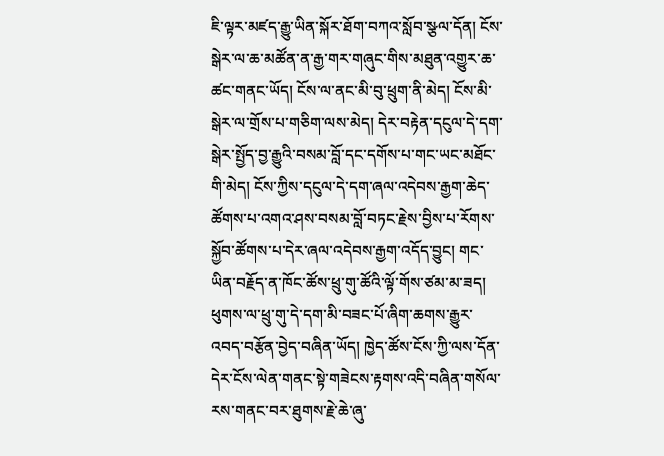ཇི་ལྟར་མཛད་རྒྱུ་ཡིན་སྐོར་ཐོག་བཀའ་སློབ་སྩལ་དོན། ངོས་སྒེར་ལ་ཆ་མཚོན་ན་རྒྱ་གར་གཞུང་གིས་མཐུན་འགྱུར་ཆ་ཚང་གནང་ཡོད། ངོས་ལ་ནང་མི་བུ་ཕྲུག་ནི་མེད། ངོས་མི་སྒེར་ལ་གྲོས་པ་གཅིག་ལས་མེད། དེར་བརྟེན་དངུལ་དེ་དག་སྒེར་སྤྱོད་བྱ་རྒྱུའི་བསམ་བློ་དང་དགོས་པ་གང་ཡང་མཐོང་གི་མེད། ངོས་ཀྱིས་དངུལ་དེ་དག་ཞལ་འདེབས་རྒྱག་ཆེད་ཚོགས་པ་འགའ་ཤས་བསམ་བློ་བཏང་རྗེས་བྱིས་པ་རོགས་སྐྱོབ་ཚོགས་པ་དེར་ཞལ་འདེབས་རྒྱག་འདོད་བྱུང། གང་ཡིན་བརྗོད་ན་ཁོང་ཚོས་ཕྲུ་གུ་ཚོའི་ལྟོ་གོས་ཙམ་མ་ཟད། ཕུགས་ལ་ཕྲུ་གུ་དེ་དག་མི་བཟང་པོ་ཞིག་ཆགས་རྒྱུར་འབད་བརྩོན་བྱེད་བཞིན་ཡོད། ཁྱེད་ཚོས་ངོས་ཀྱི་ལས་དོན་དེར་ངོས་ལེན་གནང་སྟེ་གཟེངས་རྟགས་འདི་བཞིན་གསོལ་རས་གནང་བར་ཐུགས་རྗེ་ཆེ་ཞུ་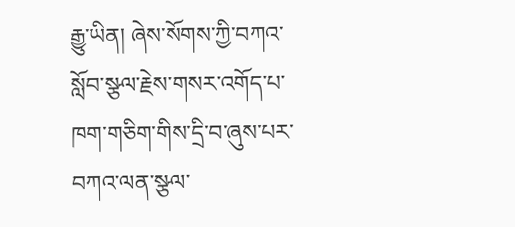རྒྱུ་ཡིན། ཞེས་སོགས་ཀྱི་བཀའ་སློབ་སྩལ་རྗེས་གསར་འགོད་པ་ཁག་གཅིག་གིས་དྲི་བ་ཞུས་པར་བཀའ་ལན་སྩལ་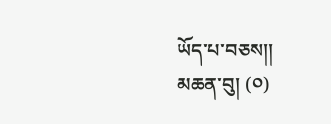ཡོད་པ་བཅས།།
མཆན་བུ། (༠)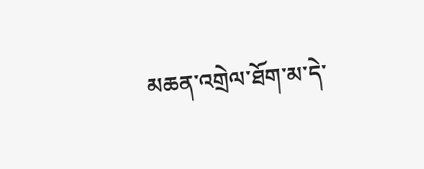མཆན་འགྲེལ་ཐོག་མ་དེ་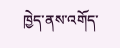ཁྱེད་ནས་འགོད་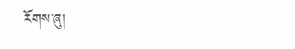རོགས་ཞུ།